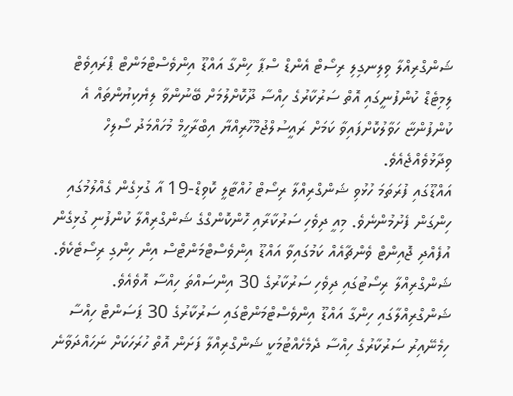ޝަންގްރިއްލާ ވިލިނގިލި ރިސޯޓް އެންޑް ސްޕާ ހިންގާ އައްޑޫ އިންވެސްޓްމަންޓް ޕްރައިވެޓް ލިމިޓެޑް ކުންފުނީގައި އޮތް ސަރުކާރުގެ ހިއްސާ ދޫކޮށްލުމަށް ބޭނުންވާ ލިޔެކިޔުންތައް އެ ކުންފުންޏާ ހަވާލުކޮށްފައިވާ ކަމަށް ރައީސުލްޖުމްހޫރިއްޔާ އިބްރާހީމް މުހައްމަދު ސޯލިހް ވިދާޅުވެއްޖެއެވެ.
އައްޑޫގައި ފުރަތަމަ ހުޅުވި ޝަންގްރިއްލާ ރިސޯޓް ހުއްޓާލީ ކޮވިޑް-19 އާ ގުޅިގެން ގެއްލުމުގައި ހިންގަން ފެށުމުންނެވެ. މިއީ ދިވެހި ސަރުކާރާއި ހޮންކޮންގްގެ ޝަންގްރިއްލާ ކުންފުނި ގުޅިގެން އުފެއްދި ޖޮއިންޓް ވެންޗާއެއް ކަމުގައިވާ އައްޑޫ އިންވެސްޓްމަންޓްސް އިން ހިންގި ރިސޯޓެކެވެ. ޝަންގްރިއްލާ ރިސޯޓުގައި ދިވެހި ސަރުކާރުގެ 30 އިންސައްތަ ހިއްސާ އޮވެއެވެ.
ޝަންގްރިއްލާގައި ހިންގާ އައްޑޫ އިންވެސްޓްމަންޓްގައި ސަރުކާރުގެ 30 ޕަސަންޓް ހިއްސާ ހިމެނޭއިރު ސަރުކާރުގެ ހިއްސާ ދެމެހެއްޓުމަކީ ޝަންގްރިއްލާ ފަށަން އޮތް ހުރަހަކަށް ނަހައްދަވާނެ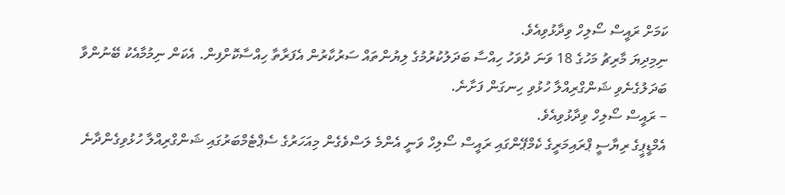ކަމަށް ރައީސް ސޯލިހް ވިދާޅުވިއެވެ.
ނިމިދިޔަ މާރިޗު މަހުގެ 18 ވަނަ ދުވަހު ހިއްސާ ބަދަލުކުރުމުގެ ލިޔުންތައް ސަރުކާރުން އެފަރާތާ ހިއްސާކޮށްފިން. އެކަން ނިމުމާއެކު ބޭނުންވާ ބަދަލުގެނެވި ޝަންގްރިއްލާ ހުޅުވި ހިނގަން ފަށާނެ.
– ރައީސް ސޯލިހް ވިދާޅުވިއެވެ.
އެމްޑީޕީގެ ރިޔާސީ ޕްރައިމަރީގެ ކެމްޕޭންގައި ރައީސް ސޯލިހް ވަނީ އެންމެ ލަސްވެގެން މިއަހަރުގެ ސެޕްޓެމްބަރުގައި ޝަންގްރިއްލާ ހުޅުވިގެންދާނެ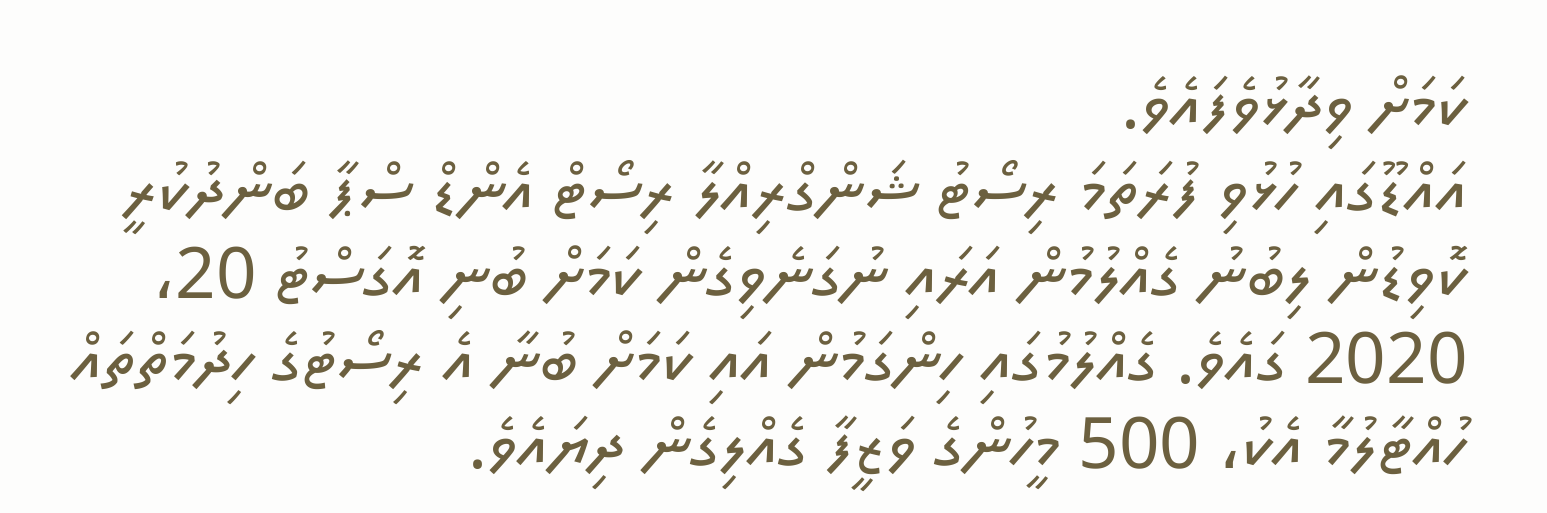ކަމަށް ވިދާޅުވެފައެވެ.
އައްޑޫގައި ހުޅުވި ފުރަތަމަ ރިސޯޓު ޝަންގްރިއްލާ ރިސޯޓް އެންޑް ސްޕާ ބަންދުކުރީ ކޮވިޑުން ލިބުނު ގެއްލުމުން އަރައި ނުގަނެވިގެން ކަމަށް ބުނި އޮގަސްޓު 20، 2020 ގައެވެ. ގެއްލުމުގައި ހިންގަމުން އައި ކަމަށް ބުނާ އެ ރިސޯޓުގެ ހިދުމަތްތައް ހުއްޓާލުމާ އެކު، 500 މީހުންގެ ވަޒީފާ ގެއްލިގެން ދިޔައެވެ.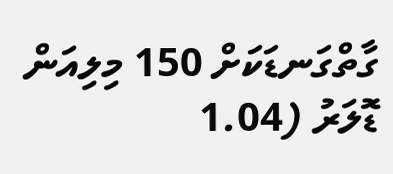ގާތްގަނޑަކަށް 150 މިލިއަން ޑޮލަރު (1.04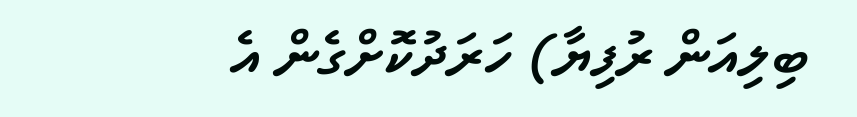ބިލިއަން ރުފިޔާ) ހަރަދުކޮށްގެން އެ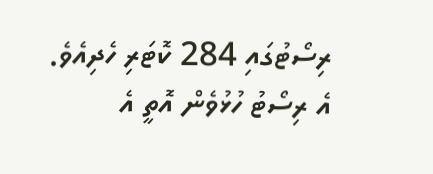ރިސޯޓުގައި 284 ކޮޓަރި ހެދިއެވެ. އެ ރިސޯޓު ހުޅުވެން އޮތީ އެ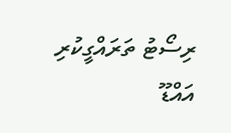ރިސޯޓު ތަރައްގީކުރި އައްޑޫ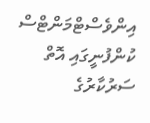އިންވެސްޓްމަންޓްސް ކުންފުނީގައި އޮތް ސަރުކާރުގެ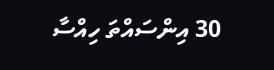30 އިންސައްތަ ހިއްސާ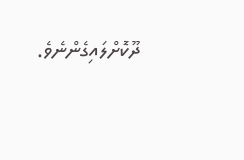ދޫކޮށްލައިގެންނެވެ.